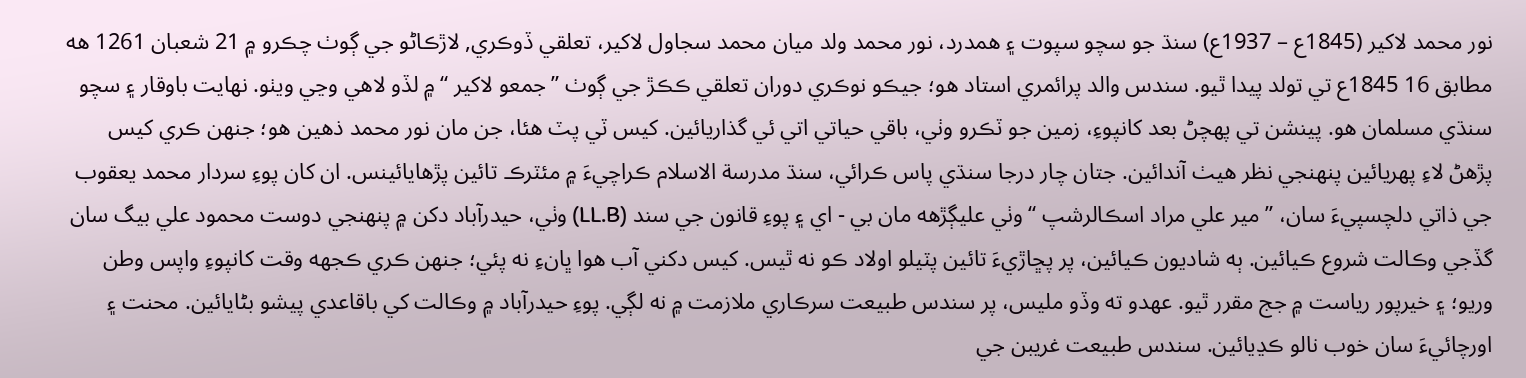نور محمد لاکير (1845ع – 1937ع) سنڌ جو سچو سپوت ۽ همدرد، نور محمد ولد ميان محمد سجاول لاکير، تعلقي ڏوڪري, لاڙڪاڻو جي ڳوٺ چڪرو ۾ 21 شعبان 1261 هه مطابق 16 1845ع تي تولد پيدا ٿيو. سندس والد پرائمري استاد هو؛ جيڪو نوڪري دوران تعلقي ڪڪڙ جي ڳوٺ ”جمعو لاکير “ ۾ لڏو لاهي وڃي ويٺو. نهايت باوقار ۽ سچو سنڌي مسلمان هو. پينشن تي پهچڻ بعد کانپوءِ، زمين جو ٽڪرو وٺي، باقي حياتي اتي ئي گذاريائين. کيس ٽي پٽ هئا، جن مان نور محمد ذهين هو؛ جنهن ڪري کيس پڙهڻ لاءِ پهريائين پنهنجي نظر هيٺ آندائين. جتان چار درجا سنڌي پاس ڪرائي، سنڌ مدرسة الاسلام ڪراچيءَ ۾ مئٽرڪ تائين پڙهايائينس. ان کان پوءِ سردار محمد يعقوب جي ذاتي دلچسپيءَ سان، ” مير علي مراد اسڪالرشپ “ وٺي عليڳڙهه مان بي - اي ۽ پوءِ قانون جي سند (LL.B) وٺي، حيدرآباد دکن ۾ پنهنجي دوست محمود علي بيگ سان گڏجي وڪالت شروع ڪيائين. ٻه شاديون ڪيائين، پر پڇاڙيءَ تائين پٽيلو اولاد ڪو نه ٿيس. کيس دکني آب هوا ڀانءِ نه پئي؛ جنهن ڪري ڪجهه وقت کانپوءِ واپس وطن وريو؛ ۽ خيرپور رياست ۾ جج مقرر ٿيو. عهدو ته وڏو مليس، پر سندس طبيعت سرڪاري ملازمت ۾ نه لڳي. پوءِ حيدرآباد ۾ وڪالت کي باقاعدي پيشو بڻايائين. محنت ۽ اورچائيءَ سان خوب نالو ڪڍيائين. سندس طبيعت غريبن جي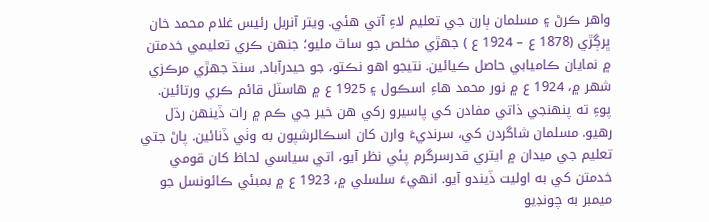واهر ڪرڻ ۽ مسلمان ٻارن جي تعليم لاءِ آتي هئي. ويتر آنربل رئيس غلام محمد خان ڀرڳڙي (1878 ع – 1924 ع ) جهڙي مخلص جو ساٿ مليو؛ جنهن ڪري تعليمي خدمتن ۾ نمايان ڪاميابي حاصل ڪيائين. نتيجو اهو نڪتو، جو حيدرآباد, سنڌ جهڙي مرڪزي شهر ۾، 1924 ع ۾ نور محمد هاءِ اسڪول ۽ 1925 ع ۾ هاسٽل قائم ڪري ورتائين. پوءِ ته پنهنجي ذاتي مفادن کي پاسيرو رکي هن خير جي ڪم ۾ رات ڏينهن رڌل رهيو. مسلمان شاگردن کي، سرنديءَ وارن کان اسڪالرشپون به وٺي ڏنائين. پاڻ جتي تعليم جي ميدان ۾ ايتري قدرسرگرم پئي نظر آيو، اتي سياسي لحاظ کان قومي خدمتن کي به اوليت ڏيندو آيو. انهيءَ سلسلي ۾، 1923 ع ۾ بمبئي ڪائونسل جو ميمبر به چونڊيو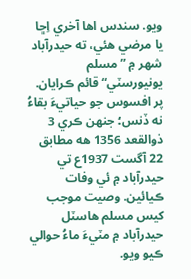ويو. سندس اها آخري اِڇا يا مرضي هئي، ته حيدرآباد شهر ۾ ”مسلم يونيورسٽي“ قائم ڪرايان. پر افسوس جو حياتيءَ بقاءُ نه ڏنس؛ جنهن ڪري 3 ذوالقعد 1356 هه مطابق 22 آگست 1937ع تي حيدرآباد ۾ ئي وفات ڪيائين. وصيت موجب کيس مسلم هاسٽل حيدرآباد ۾ مٽيءَ ماءُ حوالي ڪيو ويو.